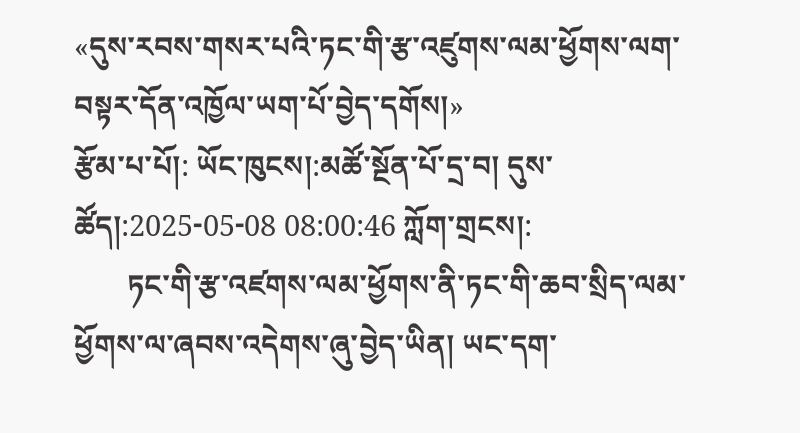«དུས་རབས་གསར་པའི་ཏང་གི་རྩ་འཛུགས་ལམ་ཕྱོགས་ལག་བསྟར་དོན་འཁྱོལ་ཡག་པོ་བྱེད་དགོས།»
རྩོམ་པ་པོ།: ཡོང་ཁུངས།:མཚོ་སྔོན་པོ་དྲ་བ། དུས་ཚོད།:2025-05-08 08:00:46 ཀློག་གྲངས།:
       ཏང་གི་རྩ་འཛགས་ལམ་ཕྱོགས་ནི་ཏང་གི་ཆབ་སྲིད་ལམ་ཕྱོགས་ལ་ཞབས་འདེགས་ཞུ་བྱེད་ཡིན། ཡང་དག་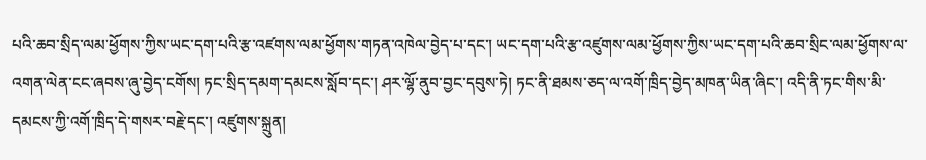པའི་ཆབ་སྲིད་ལམ་ཕྱོགས་ཀྱིས་ཡང་དག་པའི་རྩ་འཛགས་ལམ་ཕྱོགས་གཏན་འཁེལ་བྱེད་པ་དང་། ཡང་དག་པའི་རྩ་འཛུགས་ལམ་ཕྱོགས་ཀྱིས་ཡང་དག་པའི་ཆབ་སྲིང་ལམ་ཕྱོགས་ལ་འགན་ལེན་ངང་ཞབས་ཞུ་བྱེད་ངགོས། ཏང་སྲིད་དམག་དམངས་སློབ་དང་། ཤར་ལྷོ་ནུབ་བྱང་དབུས་ཏེ། ཏང་ནི་ཐམས་ཅད་ལ་འགོ་ཁྲིད་བྱེད་མཁན་ཡིན་ཞིང་། འདི་ནི་ཏང་གིས་མི་དམངས་ཀྱི་འགོ་ཁྲིད་དེ་གསར་བརྗེ་དང་། འཛུགས་སྐྲུན།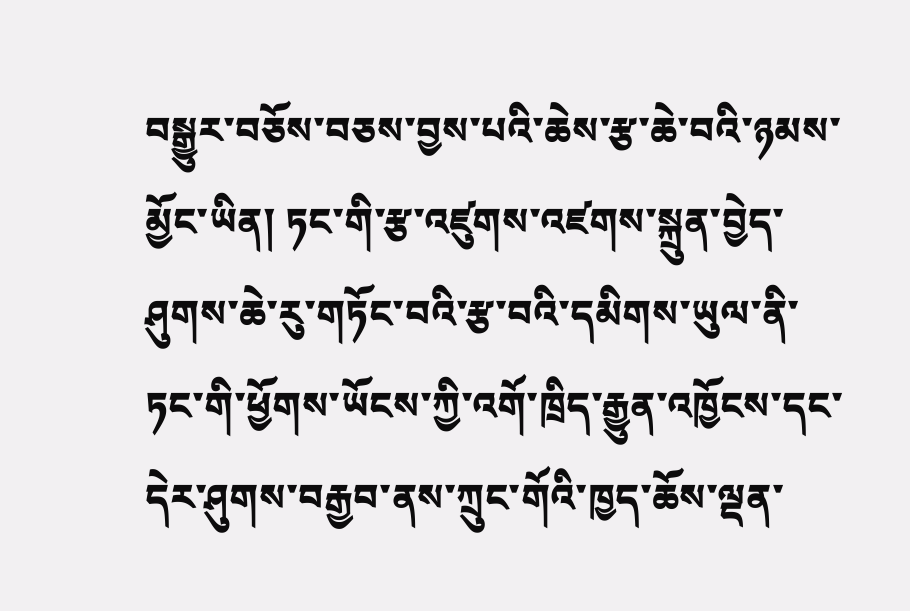བསྒྱུར་བཅོས་བཅས་བྱས་པའི་ཆེས་རྩ་ཆེ་བའི་ཉམས་མྱོང་ཡིན། ཏང་གི་རྩ་འཛུགས་འཛགས་སྐྲུན་བྱེད་ཤུགས་ཆེ་རུ་གཏོང་བའི་རྩ་བའི་དམིགས་ཡུལ་ནི་ཏང་གི་ཕྱོགས་ཡོངས་ཀྱི་འགོ་ཁྲིད་རྒྱུན་འཁྱོངས་དང་དེར་ཤུགས་བརྒྱབ་ནས་ཀྲུང་གོའི་ཁྱད་ཆོས་ལྡན་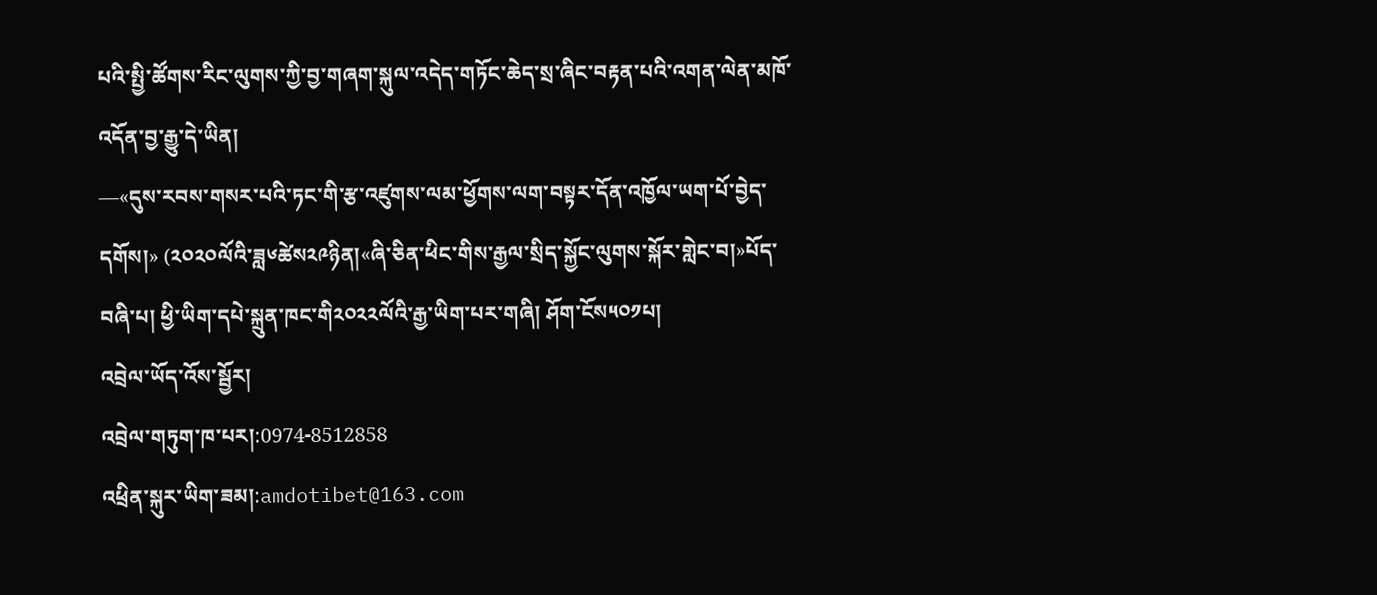པའི་སྤྱི་ཚོགས་རིང་ལུགས་ཀྱི་བྱ་གཞག་སྐུལ་འདེད་གཏོང་ཆེད་སྲ་ཞིང་བརྟན་པའི་འགན་ལེན་མཁོ་འདོན་བྱ་རྒྱུ་དེ་ཡིན།
—«དུས་རབས་གསར་པའི་ཏང་གི་རྩ་འཛུགས་ལམ་ཕྱོགས་ལག་བསྟར་དོན་འཁྱོལ་ཡག་པོ་བྱེད་དགོས།» (༢༠༢༠ལོའི་ཟླ༦ཚེས༢༩ཉིན།«ཞི་ཅིན་ཕིང་གིས་རྒྱལ་སྲིད་སྐྱོང་ལུགས་སྐོར་གླེང་བ།»པོད་བཞི་པ། ཕྱི་ཡིག་དཔེ་སྐྲུན་ཁང་གི༢༠༢༢ལོའི་རྒྱ་ཡིག་པར་གཞི། ཤོག་ངོས༥༠༡པ།
འབྲེལ་ཡོད་འོས་སྦྱོར།
འབྲེལ་གཏུག་ཁ་པར།:0974-8512858
འཕྲིན་སྐུར་ཡིག་ཟམ།:amdotibet@163.com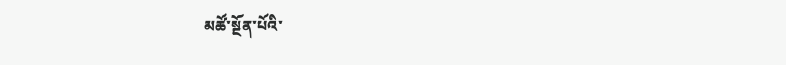མཚོ་སྔོན་པོའི་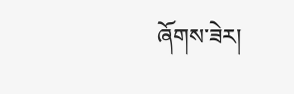ཞོགས་ཟེར།